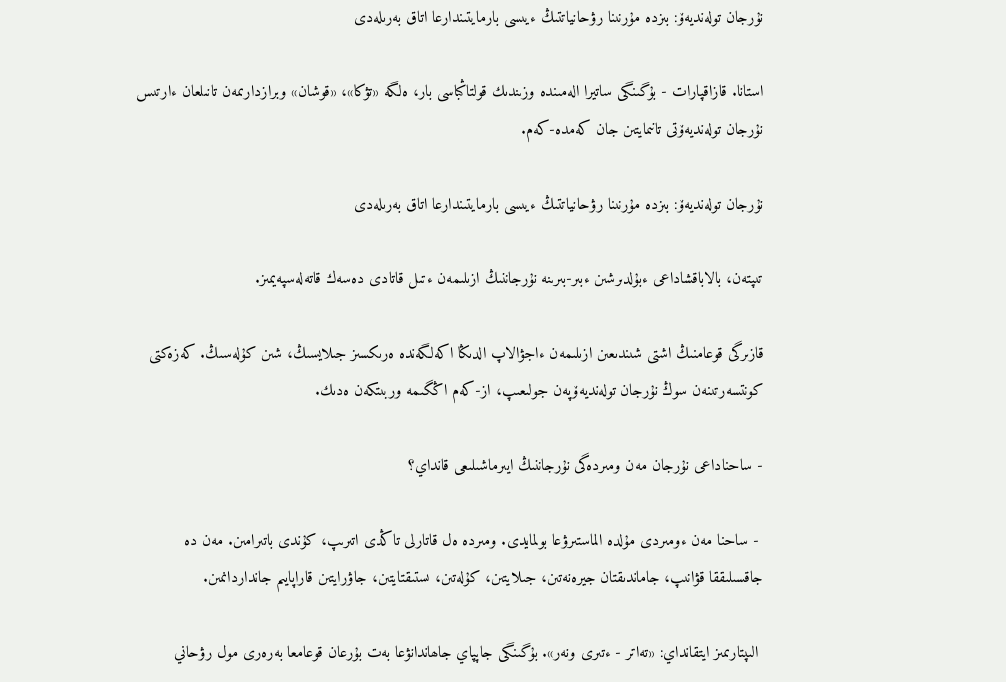نۇرجان تولەنديەۆ: بىزدە مۇرنىنا رۋحانياتتىڭ ءيىسى بارمايتىندارعا اتاق بەرىلەدى

استانا. قازاقپارات - بۇگىنگى ساتيرا الەمىندە وزىندىك قولتاڭباسى بار، ەلگە «تۋكا»، «قوشان» وبرازدارىمەن تانىلعان ءارتىس نۇرجان تولەنديەۆتى تانىمايتىن جان كەمدە-كەم.

نۇرجان تولەنديەۆ: بىزدە مۇرنىنا رۋحانياتتىڭ ءيىسى بارمايتىندارعا اتاق بەرىلەدى

تىپتەن، بالاباقشاداعى ءبۇلدىرشىن ءبىر-بىرىنە نۇرجاننىڭ ازىلىمەن ءتىل قاتادى دەسەك قاتەلەسپەيمىز.

قازىرگى قوعامنىڭ اشتى شىندىعىن ازىلىمەن ءاجۋالاپ الدىڭا اكەلگەندە ەرىكسىز جىلايسىڭ، شىن كۇلەسىڭ. كەزەكتى كونتسەرتىنەن سوڭ نۇرجان تولەنديەۆپەن جولىعىپ، از-كەم اڭگىمە وربىتكەن ەدىك.

- ساحناداعى نۇرجان مەن ومىردەگى نۇرجاننىڭ ايىرماشىلىعى قانداي؟

 - ساحنا مەن ءومىردى مۇلدە الماستىرۋعا بولمايدى. ومىردە ەل قاتارلى تاڭدى اتىرىپ، كۇندى باتىرامىن. مەن دە جاقسىلىققا قۋانىپ، جاماندىقتان جيرەنەتىن، جىلايتىن، كۇلەتىن، ىستىقتايتىن، جاۋرايتىن قاراپايىم جانداردانمىن.

 الىپتارىمىز ايتقانداي: «تەاتر - ءتىرى ونەر». بۇگىنگى جاپپاي جاھاندانۋعا بەت بۇرعان قوعامعا بەرەرى مول رۋحاني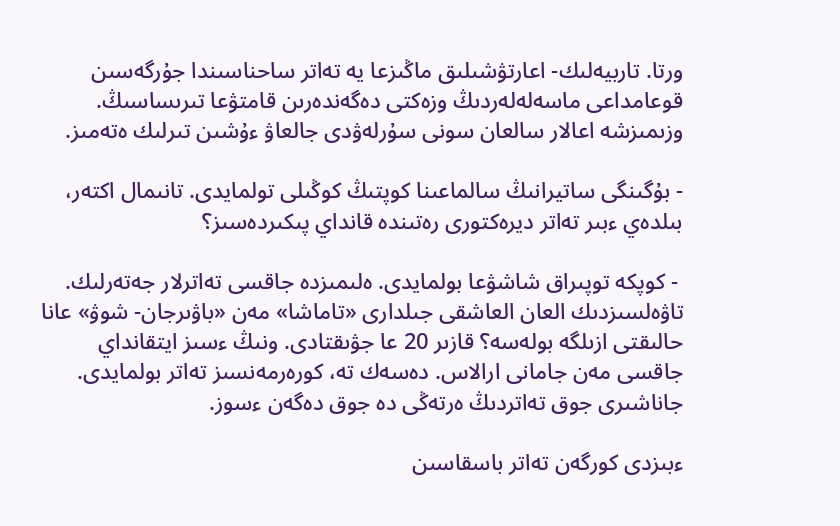ورتا. تاربيەلىك- اعارتۋشىلىق ماڭىزعا يە تەاتر ساحناسىندا جۇرگەسىن قوعامداعى ماسەلەلەردىڭ وزەكتى دەگەندەرىن قامتۋعا تىرىساسىڭ. وزىمىزشە اعالار سالعان سونى سۇرلەۋدى جالعاۋ ءۇشىن تىرلىك ەتەمىز.

- بۇگىنگى ساتيرانىڭ سالماعىنا كوپتىڭ كوڭىلى تولمايدى. تانىمال اكتەر، بىلدەي ءبىر تەاتر ديرەكتورى رەتىندە قانداي پىكىردەسىز؟

 - كوپكە توپىراق شاشۋعا بولمايدى. ەلىمىزدە جاقسى تەاترلار جەتەرلىك. تاۋەلسىزدىك العان العاشقى جىلدارى «تاماشا» مەن «باۋىرجان- شوۋ» عانا حالىقتى ازىلگە بولەسە؟ قازىر 20 عا جۋىقتادى. ونىڭ ءسىز ايتقانداي جاقسى مەن جامانى ارالاس. دەسەك تە، كورەرمەنسىز تەاتر بولمايدى. جاناشىرى جوق تەاتردىڭ ەرتەڭى دە جوق دەگەن ءسوز.

ءبىزدى كورگەن تەاتر باسقاسىن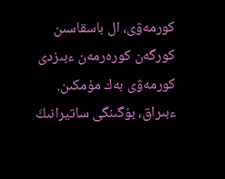كورمەۋى، ال باسقاسىن كورگەن كورەرمەن ءبىزدى كورمەۋى بەك مۇمكىن. ءبىراق، بۇگىنگى ساتيرانىڭ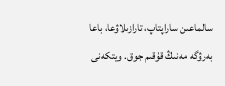سالماعىن ساراپتاپ، تارازىلاۋعا، باعا بەرۋگە مەنىڭ قۇقىم جوق. ويتكەنى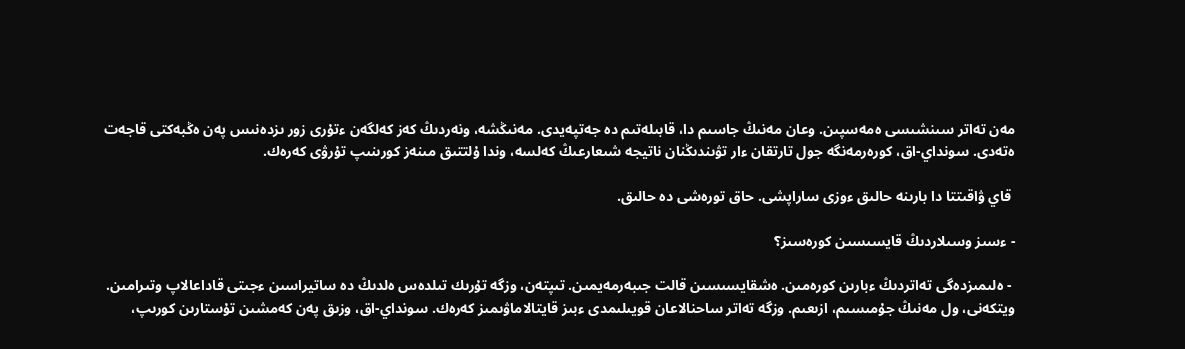مەن تەاتر سىنشىسى ەمەسپىن. وعان مەنىڭ جاسىم دا، قابىلەتىم دە جەتپەيدى. مەنىڭشە، ونەردىڭ كەز كەلگەن ءتۇرى زور ىزدەنىس پەن ەڭبەكتى قاجەت ەتەدى. سونداي-اق، كورەرمەنگە جول تارتقان ءار تۋىندىڭنان ناتيجە شىعارعىڭ كەلسە، وندا ۇلتتىق مىنەز كورىنىپ تۇرۋى كەرەك.

 قاي ۋاقىتتا دا بارىنە حالىق ءوزى ساراپشى. حاق تورەشى دە حالىق.

- ءسىز وسىلاردىڭ قايسىسىن كورەسىز؟

 - ەلىمىزدەگى تەاتردىڭ ءبارىن كورەمىن. ەشقايسىسىن قالت جىبەرمەيمىن. تىپتەن، وزگە تۇرىك تىلدەس ەلدىڭ دە ساتيراسىن ءجىتى قاداعالاپ وتىرامىن. ويتكەنى، ول مەنىڭ جۇمىسىم، ازىعىم. وزگە تەاتر ساحنالاعان قويىلىمدى ءبىز قايتالاماۋىمىز كەرەك. سونداي-اق، وزىق پەن كەمشىن تۇستارىن كورىپ،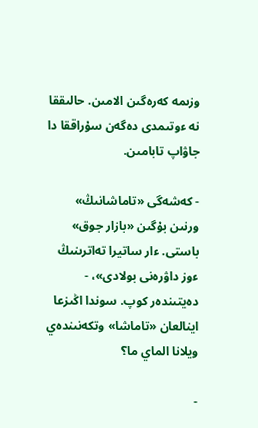وزىمە كەرەگىن الامىن. حالىققا نە ءوتىمدى دەگەن سۇراققا دا جاۋاپ تابامىن.

- كەشەگى «تاماشانىڭ» ورنىن بۇگىن «بازار جوق» باستى. ءار ساتيرا تەاترىنىڭ ءوز داۋرەنى بولادى»، - دەيتىندەر كوپ. سوندا اڭىزعا اينالعان «تاماشا» وتكەنىندەي ويلانا الماي ما؟

-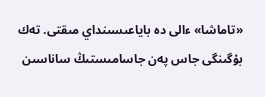«تاماشا» ءالى دە باياعىسىنداي مىقتى. تەك بۇگىنگى جاس پەن جاسامىستىڭ ساناسىن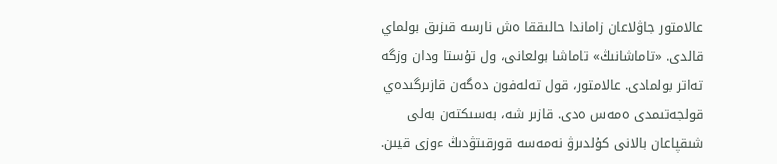عالامتور جاۋلاعان زاماندا حالىققا ەش نارسە قىزىق بولماي قالدى. «تاماشانىڭ» تاماشا بولعانى، ول تۇستا ودان وزگە تەاتر بولمادى. عالامتور، قول تەلەفون دەگەن قازىرگىدەي قولجەتىمدى ەمەس ەدى. قازىر شە، بەسىكتەن بەلى شىقپاعان بالانى كۇلدىرۋ نەمەسە قورقىتۋدىڭ ءوزى قيىن.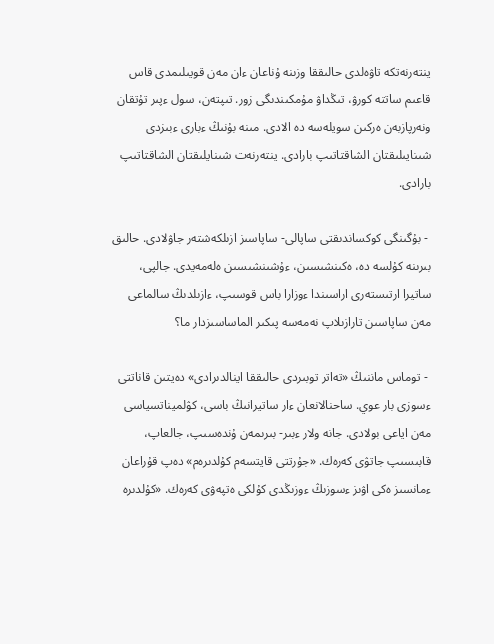ينتەرنەتكە تاۋەلدى حالىققا وزىنە ۇناعان ءان مەن قويىلىمدى قاس قاعىم ساتتە كورۋ، تىڭداۋ مۇمكىندىگى زور. تىپتەن، سول ءپىر تۇتقان ونەرپازبەن ەركىن سويلەسە دە الادى. مىنە بۇنىڭ ءبارى ءبىزدى شىنايىلىقتان الشاقتاتىپ بارادى. ينتەرنەت شىنايلىقتان الشاقتاتىپ بارادى.

 - بۇگىنگى كوكساندىقتى ساپالى- ساپاسىز ازىلكەشتەر جاۋلادى. حالىق بىرىنە كۇلسە دە، ەكىنشىسىن، ءۇشىنشىسىن ەلەمەيدى. جالپى، ساتيرا ارتىستەرى اراسىندا ءوزارا باس قوسىپ، ءازىلدىڭ سالماعى مەن ساپاسىن تارازىلاپ نەمەسە پىكىر الماساسىزدار ما؟

 - توماس ماننىڭ «تەاتر توبىردى حالىققا اينالدىرادى» دەيتىن قاناتتى ءسوزى بار عوي. ساحنالانعان ءار ساتيرانىڭ باسى، كۋلميناتسياسى مەن اياعى بولادى. جانە ولار ءبىر- بىرىمەن ۇندەسىپ، جالعاپ، قابىسىپ جاتۋى كەرەك. «جۇرتتى قايتسەم كۇلدىرەم» دەپ قۇراعان ءمانسىز ەكى اۋىز ءسوزىڭ ءوزىڭدى كۇلكى ەتپەۋى كەرەك. «كۇلدىرە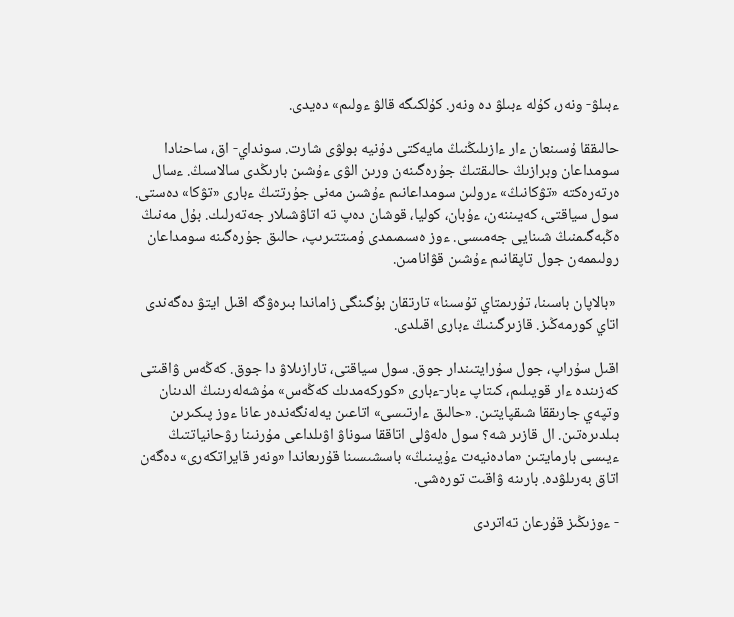ءبىلۋ- ونەر، كۇلە ءبىلۋ دە ونەر. كۇلكىگە قالۋ ءولىم» دەيدى.

حالىققا ۇسىنعان ءار ءازىلىڭنىڭ مايەكتى دۇنيە بولۋى شارت. سونداي- اق، ساحنادا سومداعان وبرازىڭ حالىقتىڭ جۇرەگىنەن ورىن الۋى ءۇشىن بارىڭدى سالاسىڭ. ءسال ەرتەرەكتە «تۋكانىڭ» ءرولىن سومداعانىم ءۇشىن مەنى جۇرتتىڭ ءبارى «تۋكا» دەستى. سول سياقتى، كەيىننەن، ءۇبان، كوليا، قوشان دەپ تە اتاۋشىلار جەتەرلىك. بۇل مەنىڭ ەڭبەگىمنىڭ شىنايى جەمىسى. ءوز ەسىمىمدى ۇمىتتىرىپ، حالىق جۇرەگىنە سومداعان رولىممەن جول تاپقانىم ءۇشىن قۋانامىن.

 «بالاپان باسىنا، تۇرىمتاي تۇسىنا» تارتقان بۇگىنگى زاماندا بىرەۋگە اقىل ايتۋ دەگەندى اتاي كورمەڭىز. قازىرگىنىڭ ءبارى اقىلدى.

اقىل سۇراپ، جول سۇرايتىندار جوق. سول سياقتى، تارازىلاۋ دا جوق. كەڭەس ۋاقىتى كەزىندە ءار قويىلىم، كىتاپ ءبار-ءبارى «كوركەمدىك كەڭەس» مۇشەلەرىنىڭ الدىنان وتپەي جارىققا شىقپايتىن. «حالىق ءارتىسى» اتاعىن يەلەنگەندەر عانا ءوز پىكىرىن بىلدىرەتىن. ال قازىر شە؟ سول ەلەۋلى اتاققا سوناۋ اۋىلداعى مۇرنىنا رۋحانياتتىڭ ءيىسى بارمايتىن «مادەنيەت ءۇيىنىڭ» باسشىسىنا قۇرىعاندا «ونەر قايراتكەرى» دەگەن اتاق بەرىلۋدە. بارىنە ۋاقىت تورەشى.

- ءوزىڭىز قۇرعان تەاتردى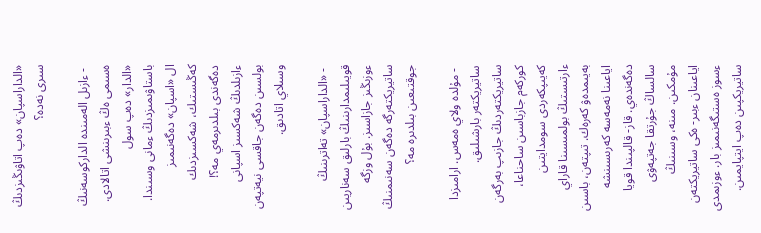«الداراسپان» دەپ اتاۋىڭىزدىڭ سىرى نەدە؟

 - ءازىل الەمىندە الداركوسەنىڭ ەسىمى ەڭ ءبىرىنشى اتالادى. «الدار» دەپ سول باستاۋىمىزدىڭ ءمانى وسىندا. ال «اسپان» دەگەنىمىز كەڭىستىك، شەكسىزدىك دەگەندى بىلدىرمەي مە؟! ءازىلدىڭ شەكسىز اسپانى بولسىن دەگەن جاقسى نيەتپەن وسىلاي اتادىق.

 - «الداراسپان» تەاترىنىڭ قويىلىمدارىنىڭ بارلىق سەناريىن ءوزىڭىز جازاسىز. بۇل وزگە ساتيريكتەرگە دەگەن سەنىمنىڭ جوقتىعىن بىلدىرە مە؟

 - مۇلدە ولاي ەمەس. ارامىزدا ساتيريكتەر بارشىلىق. ساتيريكتەردىڭ جازىپ بەرگەن كوركەم جازباسىن ساحناعا، كەيىپكەردى سومدايتىن ءارتىستىڭ بولمىسىنا قاراي بەيىمدەۋ كەرەك. تىپتەن، باسىن اياعىنا نەمەسە كەرىسىنشە دەگەندەي. قاز- قالپىندا قويا سالساڭ جۇرتقا جەتپەۋى مۇمكىن. مىنە، وسىنىڭ اياعىنان ءبىر- ەكى ساتيريكتەن ءسوز ەستىگەنىمىز بار. ءوزىمدى ساتيريكپىن دەپ ايتپايمىن.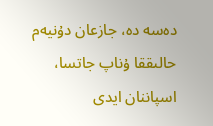دەسە دە، جازعان دۇنيەم حالىققا ۇناپ جاتسا، اسپاننان ايدى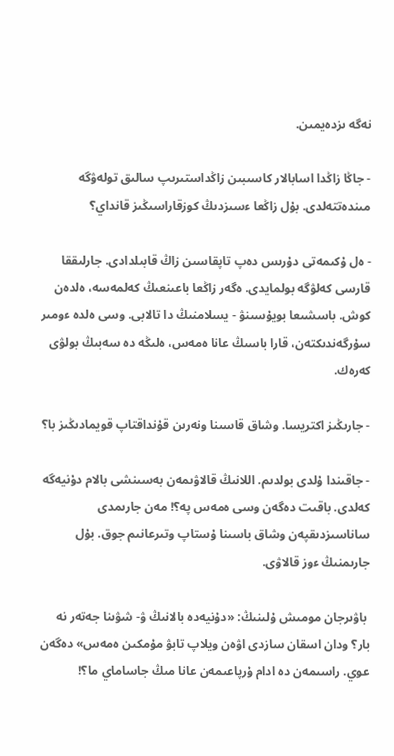نەگە ىزدەيمىن.

- جاڭا زاڭدا اسابالار كاسىبىن زاڭداستىرىپ سالىق تولەۋگە مىندەتتەلدى. بۇل زاڭعا ءسىزدىڭ كوزقاراسىڭىز قانداي؟

- ەل ۇكىمەتى دۇرىس دەپ تاپقاسىن زاڭ قابىلدادى. جارلىققا قارسى كەلۋگە بولمايدى. ەگەر زاڭعا باعىنعىڭ كەلمەسە، ەلدەن كوش. باسشىعا بويۇسىنۋ - يسلامنىڭ دا تالابى. وسى ەلدە ءومىر سۇرگەندىكتەن، قارا باسىڭ عانا ەمەس، ەلىڭە دە سەبىڭ بولۋى كەرەك.

- جارىڭىز اكتريسا. وشاق قاسىنا ونەرىن قۇنداقتاپ قويمادىڭىز با؟

- جاقىندا ۇلدى بولدىم. اللانىڭ قالاۋىمەن بەسىنشى بالام دۇنيەگە كەلدى. باقىت دەگەن وسى ەمەس پە؟! مەن جارىمدى ساناسىزدىقپەن وشاق باسىنا ۇستاپ وتىرعانىم جوق. بۇل جارىمنىڭ ءوز قالاۋى.

 باۋىرجان مومىش ۇلىنىڭ: «دۇنيەدە بالانىڭ ۋ- شۋىنا جەتەر نە بار؟ ودان اسقان سازدى اۋەن ويلاپ تابۋ مۇمكىن ەمەس» دەگەن عوي. راسىمەن دە ادام ۇرپاعىمەن عانا مىڭ جاساماي ما؟!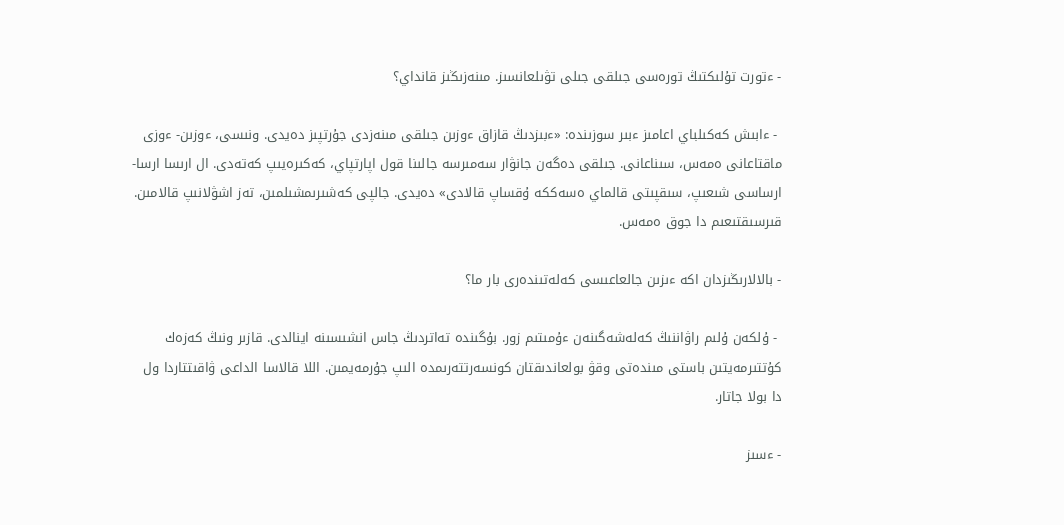- ءتورت تۇلىكتىڭ تورەسى جىلقى جىلى تۋىلعانسىز. مىنەزىڭىز قانداي؟

 - ءابىش كەكىلباي اعامىز ءبىر سوزىندە: «ءبىزدىڭ قازاق ءوزىن جىلقى مىنەزدى جۇرتپىز دەيدى. ونىسى، ءوزىن- ءوزى ماقتاعانى ەمەس، سىناعانى. جىلقى دەگەن جانۋار سەمىرسە جالىنا قول اپارتپاي، كەكىرەيىپ كەتەدى. ال ارىسا ارسا- ارساسى شىعىپ، سىقپىتى قالماي ەسەككە ۇقساپ قالادى» دەيدى. جالپى كەشىرىمشىلمىن، تەز اشۋلانىپ قالامىن. قىرسىقتىعىم دا جوق ەمەس.

- بالالارىڭىزدان اكە ءىزىن جالعاعىسى كەلەتىندەرى بار ما؟

 - ۇلكەن ۇلىم راۋاننىڭ كەلەشەگىنەن ءۇمىتىم زور. بۇگىندە تەاتردىڭ جاس انشىسىنە اينالدى. قازىر ونىڭ كەزەك كۇتتىرمەيتىن باستى مىندەتى وقۋ بولعاندىقتان كونسەرتتەرىمدە الىپ جۇرمەيمىن. اللا قالاسا الداعى ۋاقىتتاردا ول دا بولا جاتار.

- ءسىز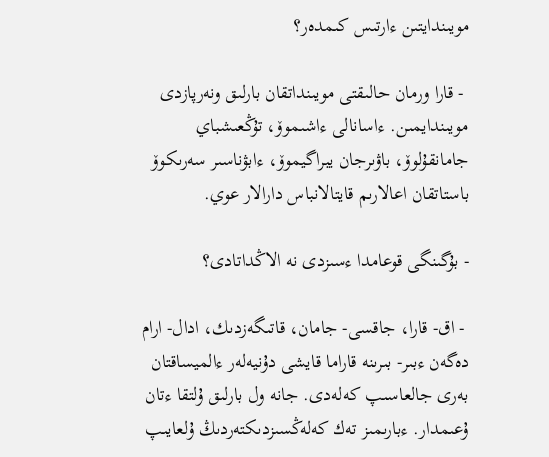مويىندايتىن ءارتىس كىمدەر؟

 - قارا ورمان حالىقتى مويىنداتقان بارلىق ونەرپازدى مويىندايمىن. ءاسانالى ءاشىموۆ، تۇڭعىشباي جامانقۇلوۆ، باۋىرجان يبراگيموۆ، ءابۋناسىر سەرىكوۆ باستاتقان اعالارىم قايتالانباس دارالار عوي.

- بۇگىنگى قوعامدا ءسىزدى نە الاڭداتادى؟

 - اق- قارا، جاقسى- جامان، قاتىگەزدىك، ادال- ارام دەگەن ءبىر- بىرىنە قاراما قايشى دۇنيەلەر ءالميساقتان بەرى جالعاسىپ كەلەدى. جانە ول بارلىق ۇلتقا ءتان ۇعىمدار. ءبارىمىز تەك كەلەڭسىزدىكتەردىڭ ۇلعايىپ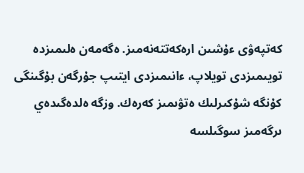كەتپەۋى ءۇشىن ارەكەتتەنەمىز. ەگەمەن ەلىمىزدە تويىمىزدى تويلاپ، ءانىمىزدى ايتىپ جۇرگەن بۇگىنگى كۇنگە شۇكىرلىك ەتۋىمىز كەرەك. وزگە ەلدەگىدەي ىرگەمىز سوگىلسە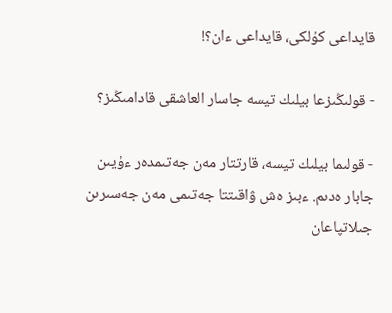قايداعى كۇلكى، قايداعى ءان؟!

- قولىڭىزعا بيلىك تيسە جاسار العاشقى قادامىڭىز؟

- قولىما بيلىك تيسە، قارتتار مەن جەتىمدەر ءۇيىن جابار ەدىم. ءبىز ەش ۋاقىتتا جەتىمى مەن جەسىرىن جىلاتپاعان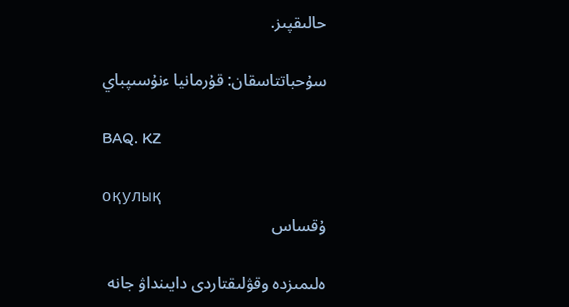حالىقپىز.

سۇحباتتاسقان: قۇرمانيا ءنۇسىپباي

BAQ. KZ

оқулық
ۇقساس

ەلىمىزدە وقۋلىقتاردى دايىنداۋ جانە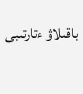باقىلاۋ ءتارتىبى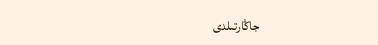جاڭارتىلدى